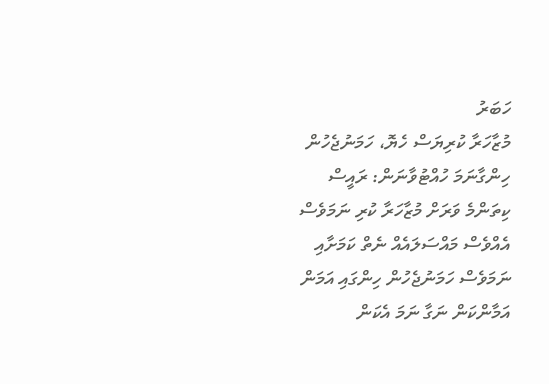ހަބަރު
މުޒާހަރާ ކުރިޔަސް ހެޔޮ، ހަމަނުޖެހުން ހިންގާނަމަ ހުއްޓުވާނަން: ރައީސް
ކިތަންމެ ވަރަށް މުޒާހަރާ ކުރި ނަމަވެސް އެއްވެސް މައްސަލައެއް ނެތް ކަމަށާއި ނަމަވެސް ހަމަނުޖެހުން ހިންގައި އަމަން އަމާންކަން ނަގާ ނަމަ އެކަން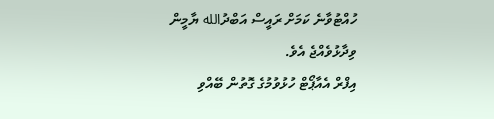ހުއްޓުވާނެ ކަމަށް ރައީސް އަބްދުالله ޔާމީން ވިދާޅުވެއްޖެ އެވެ.
އިފްރް އެއާޕޯޓް ހުޅުވުމުގެ ގޮތުން ބޭއްވި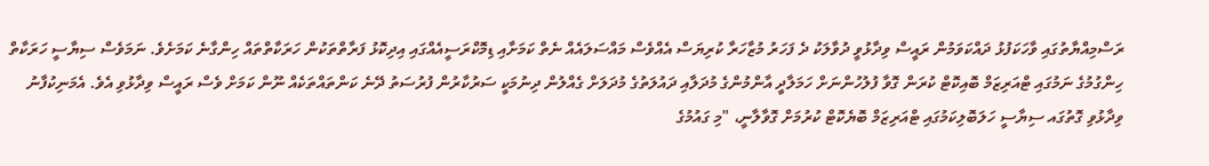ރަސްމިއްޔާތުގައި ވާހަކަފުޅު ދައްކަވަމުން ރައީސް ވިދާޅުވީ ދުވާލަކު ދެ ފަހަރު މުޒާހަރާ ކުރިޔަސް އެއްވެސް މައްސަލައެއް ނެތް ކަމަށާއި ޑިމޮކްރަސީއެއްގައި އިދިކޮޅު ފަރާތްތަކުން ހަރަކާތްތައް ހިންގާނެ ކަމަށެވެ. ނަމަވެސް ސިޔާސީ ހަރަކާތް ހިންގުމުގެ ނަމުގައި ޓްއަރިޒަމް ބޮއިކޮޓް ކުރަން ގޮވާ ފުލުހުންނަށް ހަމަލާދީ އާންމުންގެ މުދަލާއި ދައުލަތުގެ މުދަލަށް ގެއްލުން ދިނުމަކީ ސަރުކާރުން ފުރުސަތު ދޭނެ ކަންތައްތަކެއް ނޫން ކަމަށް ވެސް ރައީސް ވިދާޅުވި އެވެ. އެމަނިކުފާނު ވިދާޅުވި ގޮތުގައ ސިޔާސީ ހަލަބޮލިކަމުގައި ޓްއަރިޒަމް ބޮޔެކޮޓް ކުރުމަށް ގޮވާލާނީ، "މި ގައުމުގެ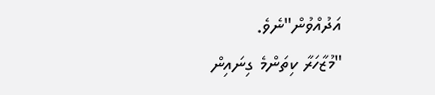އަދުއްވުން"ނެވެ.
"މުޒާހަރާ ކިތަންމެ ގިނައިން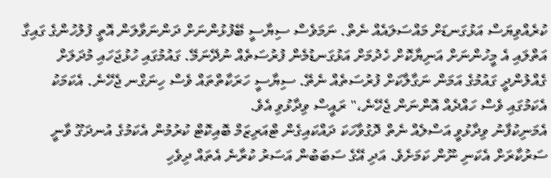ކުރެއްވިޔަސް އަޅުގަނޑަށް މައްސަލައެއް ނެތް. ނަމަވެސް ސިޔާސީ ބޭފުޅުންނަށް ދަންނަވާލަން އޮތީ ފުލުހުންގެ ގައިގާ އަތްލައި އެ މީހުންނަށް އަނިޔާކޮށް ހެދުމަށް އަޅުގަނޑުމެން ފުރުސަތެއް ނުދޭނަމޭ. ގައުމުގައި ހުޅުޖަހައި މުދަލަށް ގެއްލުންދީ ގައުމުގެ އަމަން ނަގާލާކަށް ފުރުސަތެއް ނެތޭ. ސިޔާސީ ހަރަކާތްތައް ވެސް ހިނަގްނ ޖެހޭނެ. އެކަމަކު އެކަމުގައި ވެސް ހައްދެއް އޮންނަން ޖެހޭނެ،" ރައީސް ވިދާޅުވި އެވެ.
އެމަނިކުފާނު ވިދާޅުވީ އަސްލެއް ނެތް ދޮގުވާހަކަ ދައްކައިގެން ޓްއަރިޒަމް ބޮއިކޮޓް ކުރުމުން އެކަމުގެ އުނދަގޫ ވާނީ ސަރުކާރަށް އެކަނި ނޫން ކަމަށެވެ. އަދި އޭގެ ސަބަބުން އަސަރު ކުރާނެ އެތައް ދިވެހި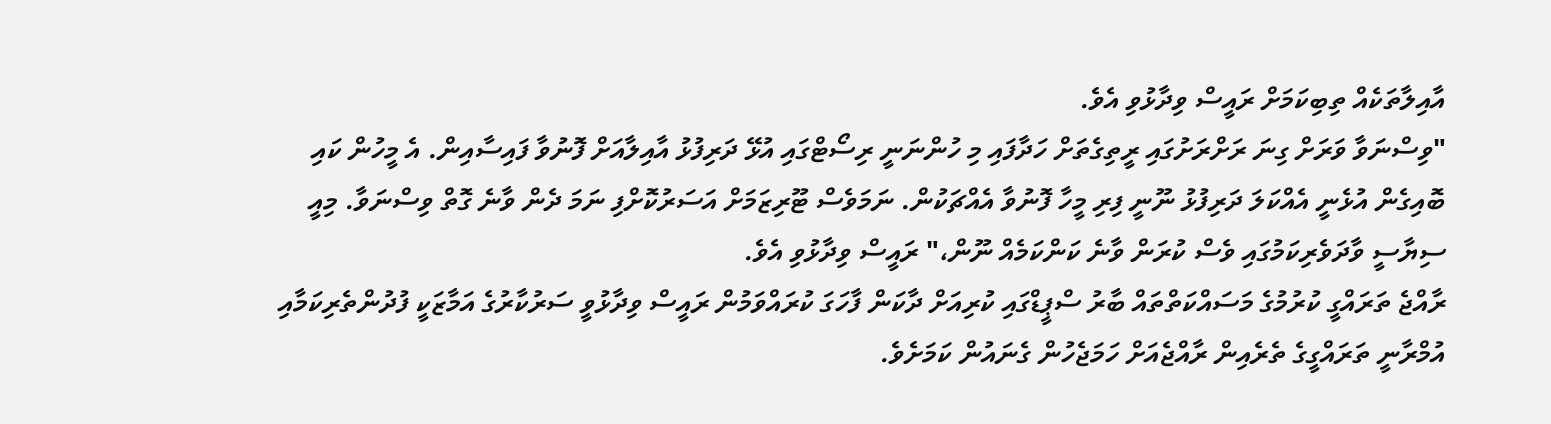އާއިލާތަކެއް ތިބިކަމަށް ރައީސް ވިދާޅުވި އެވެ.
"ވިސްނަވާ ވަރަށް ގިނަ ރަށްރަށުގައި ރީތިގެތަށް ހަދާފައި މި ހުންނަނީ ރިސޯޓްގައި އުޅޭ ދަރިފުޅު އާއިލާއަށް ފޮނުވާ ފައިސާއިން. އެ މީހުން ކައި ބޮއިގެން އުޅެނީ އެއްކަލަ ދަރިފުޅު ނޫނީ ފިރި މީހާ ފޮނުވާ އެއްޗަކުން. ނަމަވެސް ޓޫރިޒަމަށް އަސަރުކޮށްފި ނަމަ ދެން ވާނެ ގޮތް ވިސްނަވާ. މިއީ ސިޔާސީ ވާދަވެރިކަމުގައި ވެސް ކުރަން ވާނެ ކަންކަމެއް ނޫން،" ރައީސް ވިދާޅުވި އެވެ.
ރާއްޖެ ތަރައްގީ ކުރުމުގެ މަސައްކަތްތައް ބާރު ސްޕީޑްގައި ކުރިއަށް ދާކަން ފާހަގަ ކުރައްވަމުން ރައީސް ވިދާޅުވީ ސަރުކާރުގެ އަމާޒަކީ ފުދުންތެރިކަމާއި އުމްރާނީ ތަރައްގީގެ ތެރެއިން ރާއްޖެއަށް ހަމަޖެހުން ގެނައުން ކަމަށެވެ.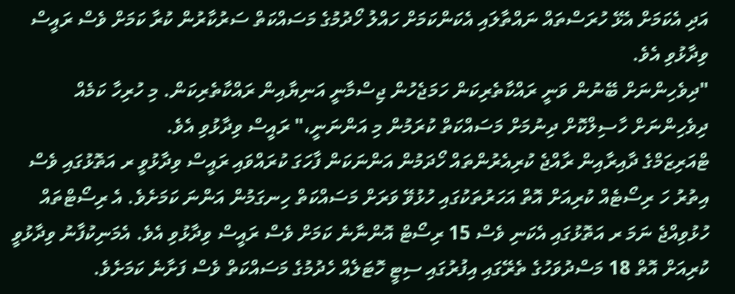އަދި އެކަމަށް އެޅޭ ހުރަސްތައް ނައްތާލައި އެކަންކަމަށް ހައްލު ހޯދުމުގެ މަސައްކަތް ސަރުކާރުން ކުރާ ކަމަށް ވެސް ރައީސް ވިދާޅުވި އެވެ.
"ދިވެހިންނަށް ބޭނުން ވަނީ ރައްކާތެރިކަން ހަމަޖެހުން ޖިސްމާނީ އަނިޔާއިން ރައްކާތެރިކަން. މި ހުރިހާ ކަމެއް ދިވެހިންނަށް ހާސިލްކޮށް ދިނުމަށް މަސައްކަތް ކުރަމުން މި އަންނަނީ،" ރައީސް ވިދާޅުވި އެވެ.
ޓްއަރިޒަމްގެ ދާއިރާއިން ރާއްޖެ ކުރިއެރުންތައް ހޯދަމުން އަންނަކަން ފާހަގަ ކުރައްވައި ރައީސް ވިދާޅުވީ ރ އަތޮޅުގައި ވެސް އިތުރު ހަ ރިސޯޓެއް ކުރިއަށް އޮތް އަހަރުތަކުގައި ހުޅުވޭ ވަރަށް މަސައްކަތް ހިނގަމުން އަންނަ ކަމަށެވެ. އެ ރިސޯޓްތައް ހުޅުވިއްޖެ ނަމަ ރ އަތޮޅުގައި އެކަނި ވެސް 15 ރިސޯޓް އޮންނާނެ ކަމަށް ވެސް ރައީސް ވިދާޅުވި އެވެ. އެމަނިކުފާނު ވިދާޅުވީ ކުރިއަށް އޮތް 18 މަސްދުވަހުގެ ތެރޭގައި އިފުރުގައި ސިޓީ ހޮޓަލެއް ހެދުމުގެ މަސައްކަތް ވެސް ފަށާނެ ކަމަށެވެ.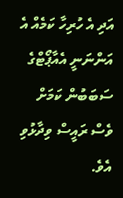އަދި އެ ހުރިހާ ކަމެއް އެ އަންނަނީ އެއާޕޯޓްގެ ސަބަބުން ކަމަށް ވެސް ރައީސް ވިދާޅުވި އެވެ.